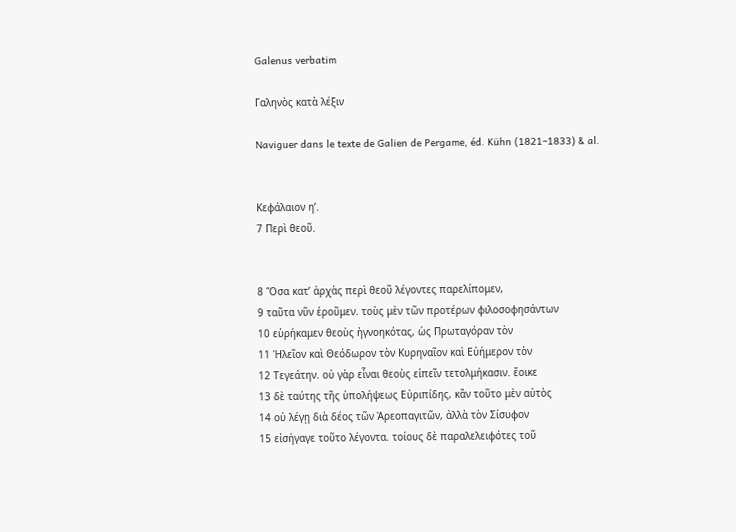Galenus verbatim

Γαληνὸς κατὰ λέξιν

Naviguer dans le texte de Galien de Pergame, éd. Kühn (1821–1833) & al.


Κεφάλαιον ηʹ.
7 Περὶ θεοῦ.


8 Ὅσα κατ’ ἀρχὰς περὶ θεοῦ λέγοντες παρελίπομεν,
9 ταῦτα νῦν ἐροῦμεν. τοὺς μὲν τῶν προτέρων φιλοσοφησάντων
10 εὑρήκαμεν θεοὺς ἠγνοηκότας, ὡς Πρωταγόραν τὸν
11 Ἡλεῖον καὶ Θεόδωρον τὸν Κυρηναῖον καὶ Εὐήμερον τὸν
12 Τεγεάτην. οὐ γὰρ εἶναι θεοὺς εἰπεῖν τετολμήκασιν. ἔοικε
13 δὲ ταύτης τῆς ὑπολήψεως Εὐριπίδης, κἂν τοῦτο μὲν αὐτὸς
14 οὐ λέγῃ διὰ δέος τῶν Ἀρεοπαγιτῶν, ἀλλὰ τὸν Σίσυφον
15 εἰσήγαγε τοῦτο λέγοντα. τοίους δὲ παραλελειφότες τοῦ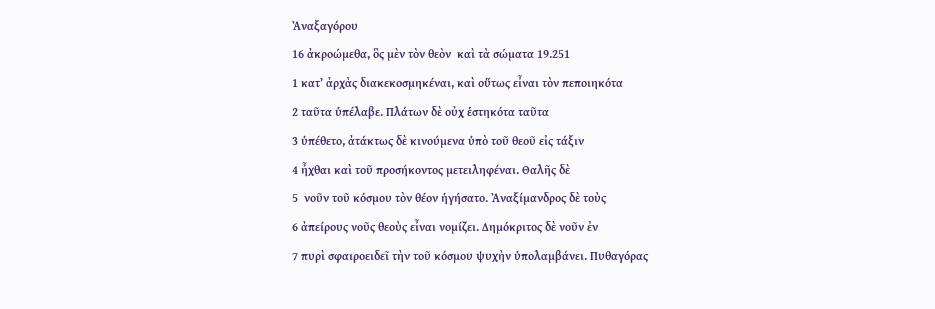Ἀναξαγόρου
16 ἀκροώμεθα, ὃς μὲν τὸν θεὸν  καὶ τὰ σώματα 19.251
1 κατ’ ἀρχὰς διακεκοσμηκέναι, καὶ οὕτως εἶναι τὸν πεποιηκότα
2 ταῦτα ὑπέλαβε. Πλάτων δὲ οὐχ ἑστηκότα ταῦτα
3 ὑπέθετο, ἀτάκτως δὲ κινούμενα ὑπὸ τοῦ θεοῦ εἰς τάξιν
4 ἦχθαι καὶ τοῦ προσήκοντος μετειληφέναι. Θαλῆς δὲ
5  νοῦν τοῦ κόσμου τὸν θέον ἡγήσατο. Ἀναξίμανδρος δὲ τοὺς
6 ἀπείρους νοῦς θεοὺς εἶναι νομίζει. Δημόκριτος δὲ νοῦν ἐν
7 πυρὶ σφαιροειδεῖ τὴν τοῦ κόσμου ψυχὴν ὑπολαμβάνει. Πυθαγόρας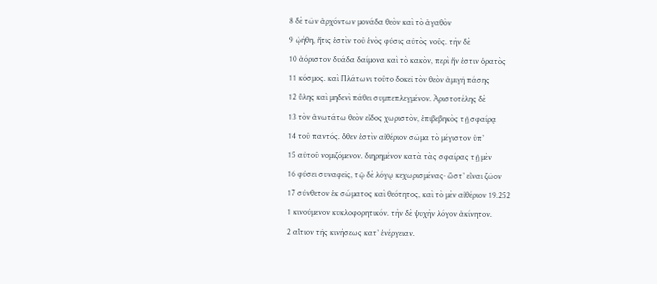8 δὲ τῶν ἀρχόντων μονάδα θεὸν καὶ τὸ ἀγαθὸν
9 ᾠήθη, ἥτις ἐστὶν τοῦ ἑνὸς φύσις αὐτὸς νοῦς. τὴν δὲ
10 ἀόριστον δυάδα δαίμονα καὶ τὸ κακὸν, περὶ ἥν ἐστιν ὁρατὸς
11 κόσμος. καὶ Πλάτωνι τοῦτο δοκεῖ τὸν θεὸν ἀμιγῆ πάσης
12 ὕλης καὶ μηδενὶ πάθει συμπεπλεγμένον. Ἀριστοτέλης δὲ
13 τὸν ἀνωτάτω θεὸν εἶδος χωριστὸν, ἐπιβεβηκὸς τῇ σφαίρᾳ
14 τοῦ παντός. ὅθεν ἐστὶν αἰθέριον σῶμα τὸ μέγιστον ὑπ’
15 αὐτοῦ νομιζόμενον. διηρημένον κατὰ τὰς σφαίρας τῇ μὲν
16 φύσει συναφεῖς, τῷ δὲ λόγῳ κεχωρισμένας· ὥστ’ εἶναι ζῶον
17 σύνθετον ἐκ σώματος καὶ θεότητος, καὶ τὸ μὲν αἰθέριον 19.252
1 κινούμενον κυκλοφορητικόν. τὴν δὲ ψυχὴν λόγον ἀκίνητον.
2 αἴτιον τῆς κινήσεως κατ’ ἐνέργειαν.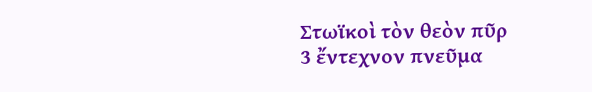Στωϊκοὶ τὸν θεὸν πῦρ
3 ἔντεχνον πνεῦμα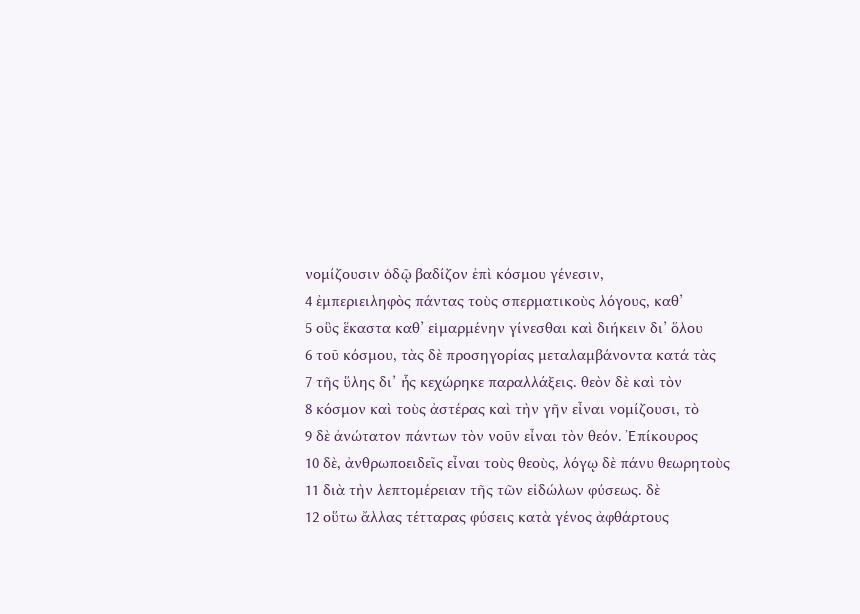νομίζουσιν ὁδῷ βαδίζον ἐπὶ κόσμου γένεσιν,
4 ἐμπεριειληφὸς πάντας τοὺς σπερματικοὺς λόγους, καθ’
5 οὓς ἕκαστα καθ’ εἱμαρμένην γίνεσθαι καὶ διήκειν δι’ ὅλου
6 τοῦ κόσμου, τὰς δὲ προσηγορίας μεταλαμβάνοντα κατά τὰς
7 τῆς ὕλης δι’ ἧς κεχώρηκε παραλλάξεις. θεὸν δὲ καὶ τὸν
8 κόσμον καὶ τοὺς ἀστέρας καὶ τὴν γῆν εἶναι νομίζουσι, τὸ
9 δὲ ἀνώτατον πάντων τὸν νοῦν εἶναι τὸν θεόν. Ἐπίκουρος
10 δὲ, ἀνθρωποειδεῖς εἶναι τοὺς θεοὺς, λόγῳ δὲ πάνυ θεωρητοὺς
11 διὰ τὴν λεπτομέρειαν τῆς τῶν εἰδώλων φύσεως. δὲ
12 οὕτω ἄλλας τέτταρας φύσεις κατὰ γένος ἀφθάρτους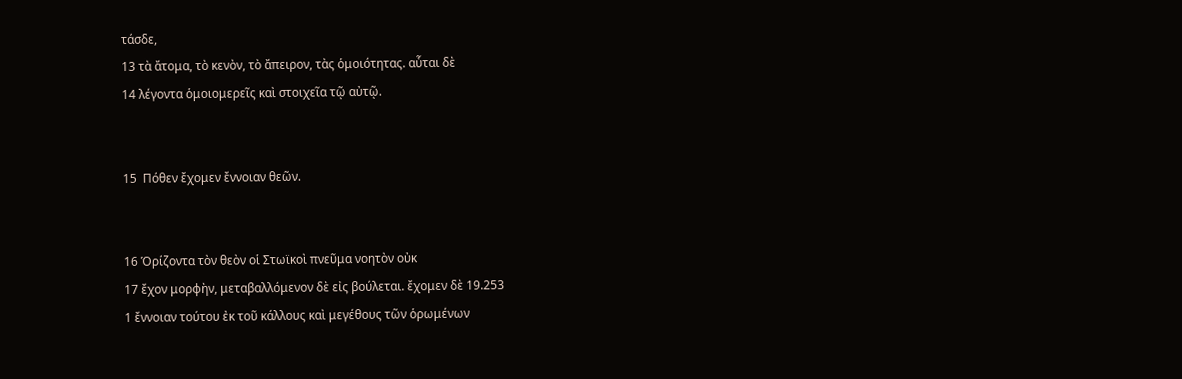τάσδε,
13 τὰ ἄτομα, τὸ κενὸν, τὸ ἄπειρον, τὰς ὁμοιότητας. αὗται δὲ
14 λέγοντα ὁμοιομερεῖς καὶ στοιχεῖα τῷ αὐτῷ.


15  Πόθεν ἔχομεν ἔννοιαν θεῶν.


16 Ὁρίζοντα τὸν θεὸν οἱ Στωϊκοὶ πνεῦμα νοητὸν οὐκ
17 ἔχον μορφὴν, μεταβαλλόμενον δὲ εἰς βούλεται. ἔχομεν δὲ 19.253
1 ἔννοιαν τούτου ἐκ τοῦ κάλλους καὶ μεγέθους τῶν ὁρωμένων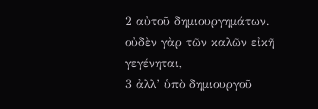2 αὐτοῦ δημιουργημάτων. οὐδὲν γὰρ τῶν καλῶν εἰκῆ γεγένηται,
3 ἀλλ’ ὑπὸ δημιουργοῦ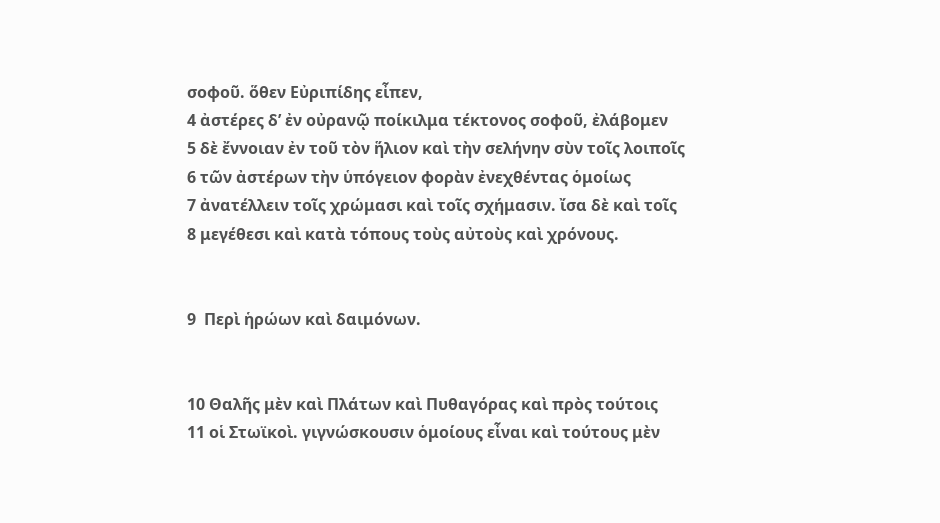σοφοῦ. ὅθεν Εὐριπίδης εἶπεν,
4 ἀστέρες δ’ ἐν οὐρανῷ ποίκιλμα τέκτονος σοφοῦ, ἐλάβομεν
5 δὲ ἔννοιαν ἐν τοῦ τὸν ἥλιον καὶ τὴν σελήνην σὺν τοῖς λοιποῖς
6 τῶν ἀστέρων τὴν ὑπόγειον φορὰν ἐνεχθέντας ὁμοίως
7 ἀνατέλλειν τοῖς χρώμασι καὶ τοῖς σχήμασιν. ἴσα δὲ καὶ τοῖς
8 μεγέθεσι καὶ κατὰ τόπους τοὺς αὐτοὺς καὶ χρόνους.


9  Περὶ ἡρώων καὶ δαιμόνων.


10 Θαλῆς μὲν καὶ Πλάτων καὶ Πυθαγόρας καὶ πρὸς τούτοις
11 οἱ Στωϊκοὶ. γιγνώσκουσιν ὁμοίους εἶναι καὶ τούτους μὲν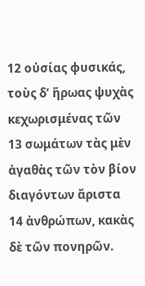12 οὐσίας φυσικάς, τοὺς δ’ ἥρωας ψυχὰς κεχωρισμένας τῶν
13 σωμάτων τὰς μὲν ἀγαθὰς τῶν τὸν βίον διαγόντων ἄριστα
14 ἀνθρώπων, κακὰς δὲ τῶν πονηρῶν.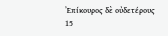Ἐπίκουρος δὲ οὐδετέρους
15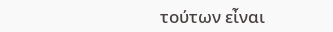τούτων εἶναι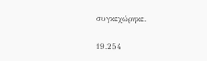συγκεχώρηκε.

19.254